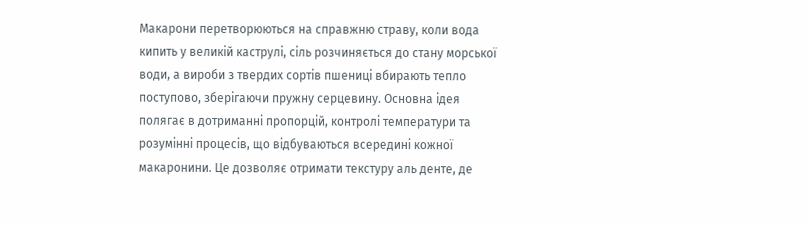Макарони перетворюються на справжню страву, коли вода кипить у великій каструлі, сіль розчиняється до стану морської води, а вироби з твердих сортів пшениці вбирають тепло поступово, зберігаючи пружну серцевину. Основна ідея полягає в дотриманні пропорцій, контролі температури та розумінні процесів, що відбуваються всередині кожної макаронини. Це дозволяє отримати текстуру аль денте, де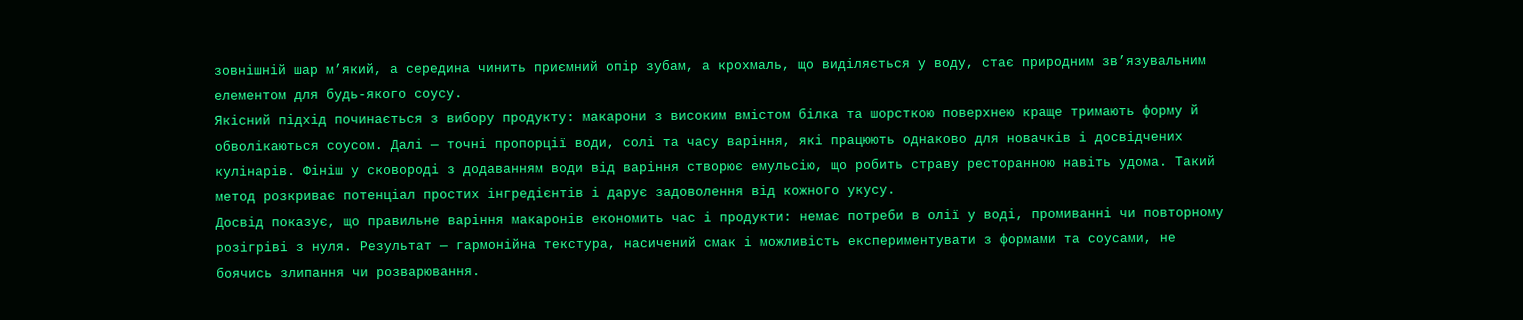зовнішній шар м’який, а середина чинить приємний опір зубам, а крохмаль, що виділяється у воду, стає природним зв’язувальним елементом для будь-якого соусу.
Якісний підхід починається з вибору продукту: макарони з високим вмістом білка та шорсткою поверхнею краще тримають форму й обволікаються соусом. Далі — точні пропорції води, солі та часу варіння, які працюють однаково для новачків і досвідчених кулінарів. Фініш у сковороді з додаванням води від варіння створює емульсію, що робить страву ресторанною навіть удома. Такий метод розкриває потенціал простих інгредієнтів і дарує задоволення від кожного укусу.
Досвід показує, що правильне варіння макаронів економить час і продукти: немає потреби в олії у воді, промиванні чи повторному розігріві з нуля. Результат — гармонійна текстура, насичений смак і можливість експериментувати з формами та соусами, не боячись злипання чи розварювання.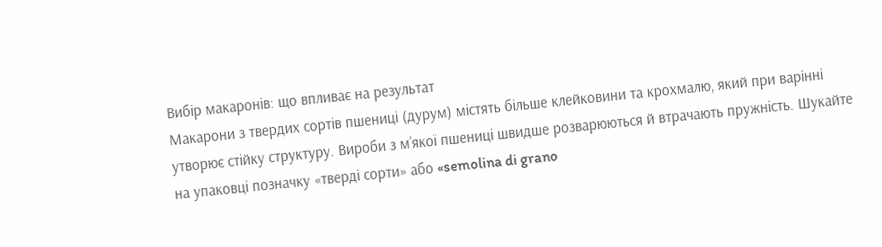Вибір макаронів: що впливає на результат
Макарони з твердих сортів пшениці (дурум) містять більше клейковини та крохмалю, який при варінні утворює стійку структуру. Вироби з м’якої пшениці швидше розварюються й втрачають пружність. Шукайте на упаковці позначку «тверді сорти» або «semolina di grano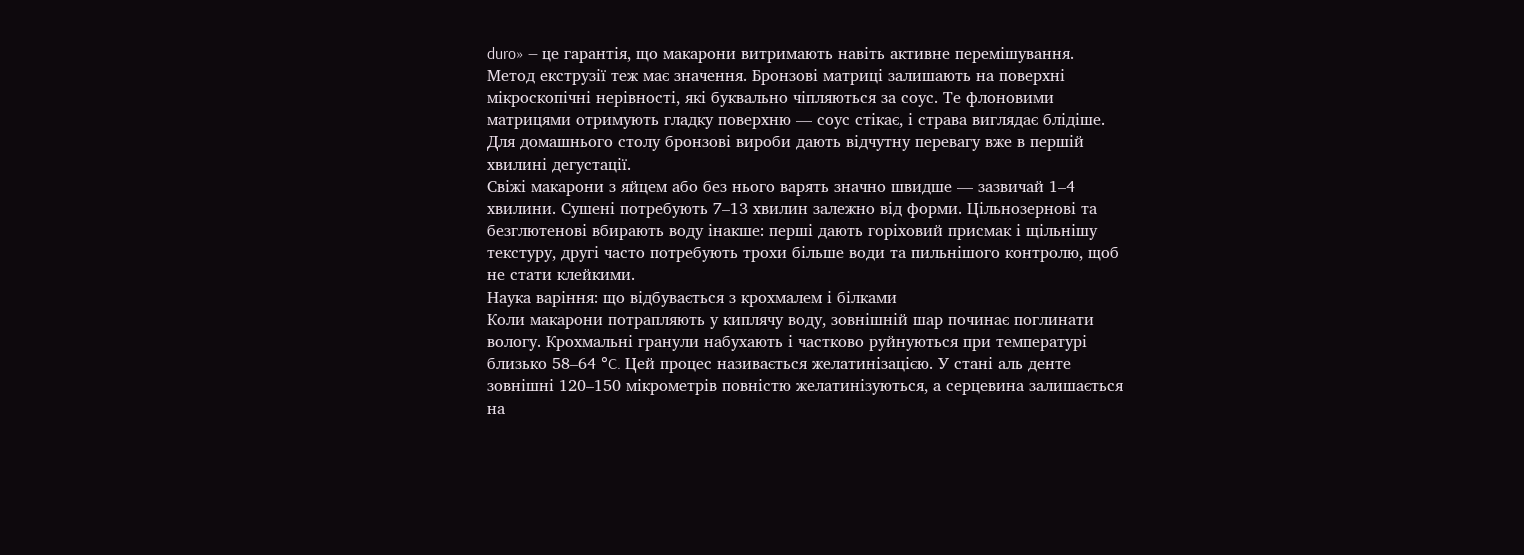duro» — це гарантія, що макарони витримають навіть активне перемішування.
Метод екструзії теж має значення. Бронзові матриці залишають на поверхні мікроскопічні нерівності, які буквально чіпляються за соус. Те флоновими матрицями отримують гладку поверхню — соус стікає, і страва виглядає блідіше. Для домашнього столу бронзові вироби дають відчутну перевагу вже в першій хвилині дегустації.
Свіжі макарони з яйцем або без нього варять значно швидше — зазвичай 1–4 хвилини. Сушені потребують 7–13 хвилин залежно від форми. Цільнозернові та безглютенові вбирають воду інакше: перші дають горіховий присмак і щільнішу текстуру, другі часто потребують трохи більше води та пильнішого контролю, щоб не стати клейкими.
Наука варіння: що відбувається з крохмалем і білками
Коли макарони потрапляють у киплячу воду, зовнішній шар починає поглинати вологу. Крохмальні гранули набухають і частково руйнуються при температурі близько 58–64 °C. Цей процес називається желатинізацією. У стані аль денте зовнішні 120–150 мікрометрів повністю желатинізуються, а серцевина залишається на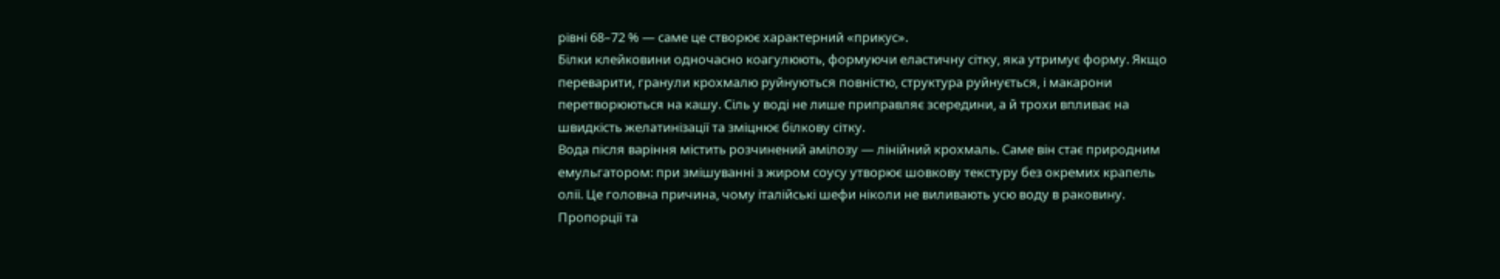рівні 68–72 % — саме це створює характерний «прикус».
Білки клейковини одночасно коагулюють, формуючи еластичну сітку, яка утримує форму. Якщо переварити, гранули крохмалю руйнуються повністю, структура руйнується, і макарони перетворюються на кашу. Сіль у воді не лише приправляє зсередини, а й трохи впливає на швидкість желатинізації та зміцнює білкову сітку.
Вода після варіння містить розчинений амілозу — лінійний крохмаль. Саме він стає природним емульгатором: при змішуванні з жиром соусу утворює шовкову текстуру без окремих крапель олії. Це головна причина, чому італійські шефи ніколи не виливають усю воду в раковину.
Пропорції та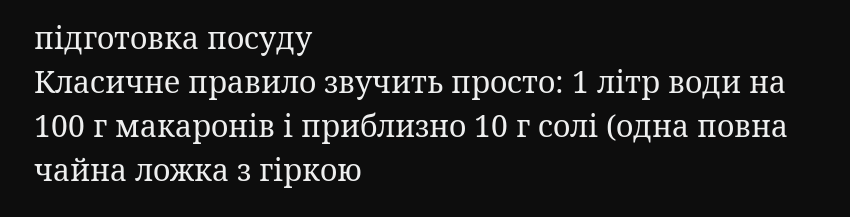підготовка посуду
Класичне правило звучить просто: 1 літр води на 100 г макаронів і приблизно 10 г солі (одна повна чайна ложка з гіркою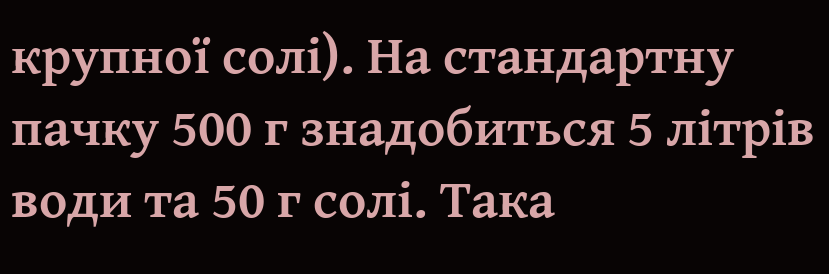крупної солі). На стандартну пачку 500 г знадобиться 5 літрів води та 50 г солі. Така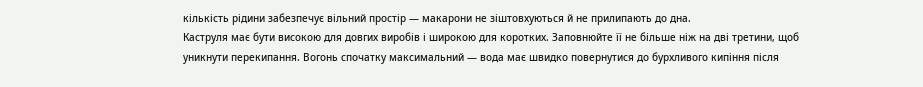кількість рідини забезпечує вільний простір — макарони не зіштовхуються й не прилипають до дна.
Каструля має бути високою для довгих виробів і широкою для коротких. Заповнюйте її не більше ніж на дві третини, щоб уникнути перекипання. Вогонь спочатку максимальний — вода має швидко повернутися до бурхливого кипіння після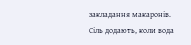закладання макаронів.
Сіль додають, коли вода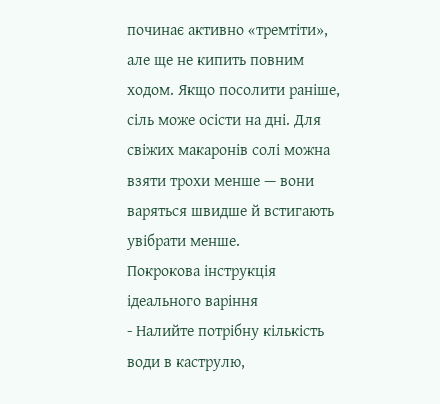починає активно «тремтіти», але ще не кипить повним ходом. Якщо посолити раніше, сіль може осісти на дні. Для свіжих макаронів солі можна взяти трохи менше — вони варяться швидше й встигають увібрати менше.
Покрокова інструкція ідеального варіння
- Налийте потрібну кількість води в каструлю,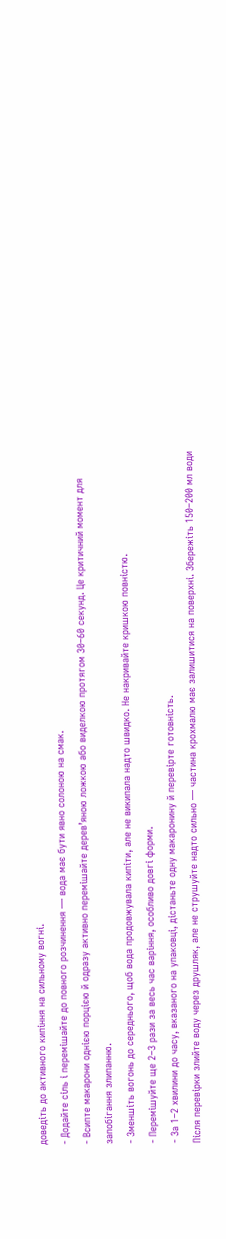доведіть до активного кипіння на сильному вогні.
- Додайте сіль і перемішайте до повного розчинення — вода має бути явно солоною на смак.
- Всипте макарони однією порцією й одразу активно перемішайте дерев’яною ложкою або виделкою протягом 30–60 секунд. Це критичний момент для запобігання злипанню.
- Зменшіть вогонь до середнього, щоб вода продовжувала кипіти, але не википала надто швидко. Не накривайте кришкою повністю.
- Перемішуйте ще 2–3 рази за весь час варіння, особливо довгі форми.
- За 1–2 хвилини до часу, вказаного на упаковці, дістаньте одну макаронину й перевірте готовність.
Після перевірки злийте воду через друшляк, але не струшуйте надто сильно — частина крохмалю має залишитися на поверхні. Збережіть 150–200 мл води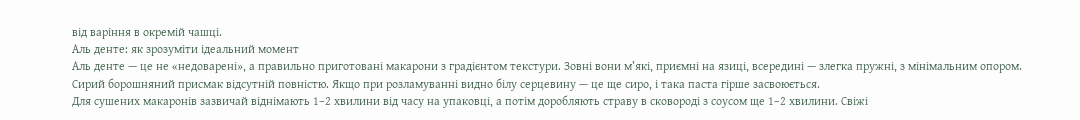від варіння в окремій чашці.
Аль денте: як зрозуміти ідеальний момент
Аль денте — це не «недоварені», а правильно приготовані макарони з градієнтом текстури. Зовні вони м’які, приємні на язиці, всередині — злегка пружні, з мінімальним опором. Сирий борошняний присмак відсутній повністю. Якщо при розламуванні видно білу серцевину — це ще сиро, і така паста гірше засвоюється.
Для сушених макаронів зазвичай віднімають 1–2 хвилини від часу на упаковці, а потім доробляють страву в сковороді з соусом ще 1–2 хвилини. Свіжі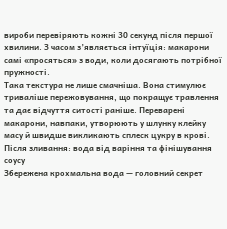вироби перевіряють кожні 30 секунд після першої хвилини. З часом з’являється інтуїція: макарони самі «просяться» з води, коли досягають потрібної пружності.
Така текстура не лише смачніша. Вона стимулює триваліше пережовування, що покращує травлення та дає відчуття ситості раніше. Переварені макарони, навпаки, утворюють у шлунку клейку масу й швидше викликають сплеск цукру в крові.
Після зливання: вода від варіння та фінішування соусу
Збережена крохмальна вода — головний секрет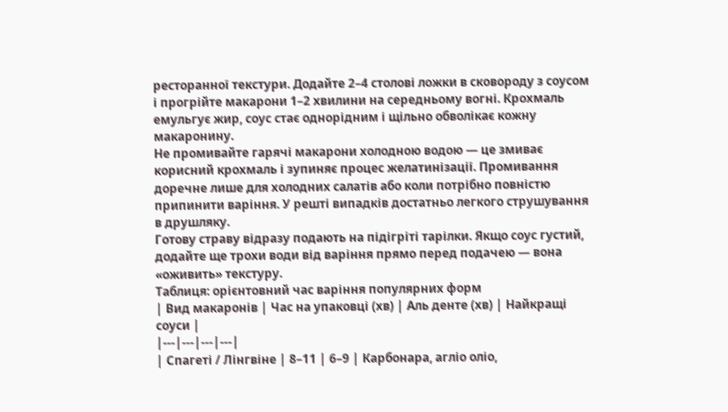ресторанної текстури. Додайте 2–4 столові ложки в сковороду з соусом і прогрійте макарони 1–2 хвилини на середньому вогні. Крохмаль емульгує жир, соус стає однорідним і щільно обволікає кожну макаронину.
Не промивайте гарячі макарони холодною водою — це змиває корисний крохмаль і зупиняє процес желатинізації. Промивання доречне лише для холодних салатів або коли потрібно повністю припинити варіння. У решті випадків достатньо легкого струшування в друшляку.
Готову страву відразу подають на підігріті тарілки. Якщо соус густий, додайте ще трохи води від варіння прямо перед подачею — вона «оживить» текстуру.
Таблиця: орієнтовний час варіння популярних форм
| Вид макаронів | Час на упаковці (хв) | Аль денте (хв) | Найкращі соуси |
|---|---|---|---|
| Спагеті / Лінгвіне | 8–11 | 6–9 | Карбонара, агліо оліо,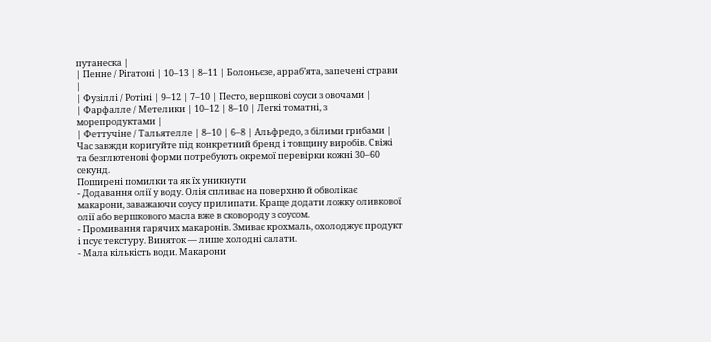путанеска |
| Пенне / Рігатоні | 10–13 | 8–11 | Болоньєзе, арраб’ята, запечені страви |
| Фузіллі / Ротіні | 9–12 | 7–10 | Песто, вершкові соуси з овочами |
| Фарфалле / Метелики | 10–12 | 8–10 | Легкі томатні, з морепродуктами |
| Феттучіне / Тальятелле | 8–10 | 6–8 | Альфредо, з білими грибами |
Час завжди коригуйте під конкретний бренд і товщину виробів. Свіжі та безглютенові форми потребують окремої перевірки кожні 30–60 секунд.
Поширені помилки та як їх уникнути
- Додавання олії у воду. Олія спливає на поверхню й обволікає макарони, заважаючи соусу прилипати. Краще додати ложку оливкової олії або вершкового масла вже в сковороду з соусом.
- Промивання гарячих макаронів. Змиває крохмаль, охолоджує продукт і псує текстуру. Виняток — лише холодні салати.
- Мала кількість води. Макарони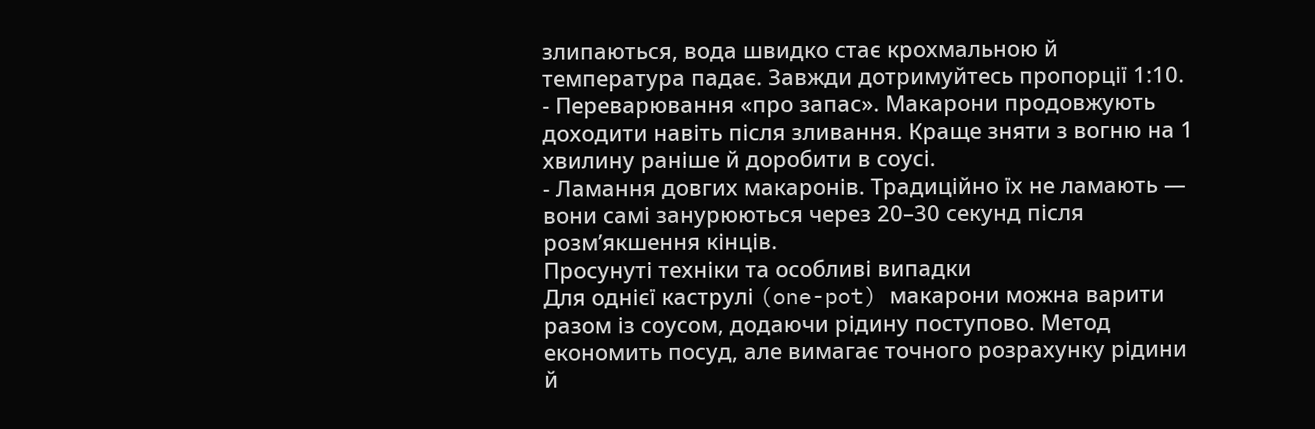злипаються, вода швидко стає крохмальною й температура падає. Завжди дотримуйтесь пропорції 1:10.
- Переварювання «про запас». Макарони продовжують доходити навіть після зливання. Краще зняти з вогню на 1 хвилину раніше й доробити в соусі.
- Ламання довгих макаронів. Традиційно їх не ламають — вони самі занурюються через 20–30 секунд після розм’якшення кінців.
Просунуті техніки та особливі випадки
Для однієї каструлі (one-pot) макарони можна варити разом із соусом, додаючи рідину поступово. Метод економить посуд, але вимагає точного розрахунку рідини й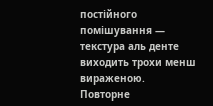постійного помішування — текстура аль денте виходить трохи менш вираженою.
Повторне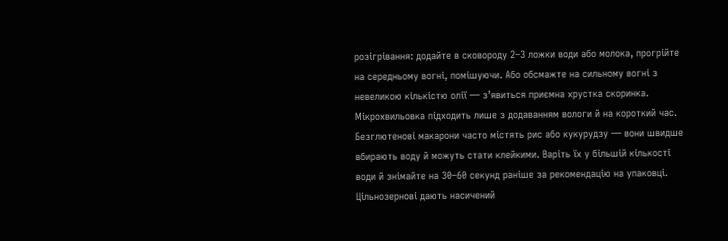розігрівання: додайте в сковороду 2–3 ложки води або молока, прогрійте на середньому вогні, помішуючи. Або обсмажте на сильному вогні з невеликою кількістю олії — з’явиться приємна хрустка скоринка. Мікрохвильовка підходить лише з додаванням вологи й на короткий час.
Безглютенові макарони часто містять рис або кукурудзу — вони швидше вбирають воду й можуть стати клейкими. Варіть їх у більшій кількості води й знімайте на 30–60 секунд раніше за рекомендацію на упаковці. Цільнозернові дають насичений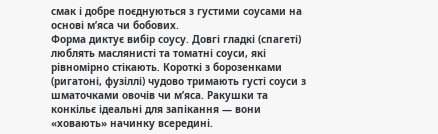смак і добре поєднуються з густими соусами на основі м’яса чи бобових.
Форма диктує вибір соусу. Довгі гладкі (спагеті) люблять маслянисті та томатні соуси, які рівномірно стікають. Короткі з борозенками (ригатоні, фузіллі) чудово тримають густі соуси з шматочками овочів чи м’яса. Ракушки та конкільє ідеальні для запікання — вони «ховають» начинку всередині.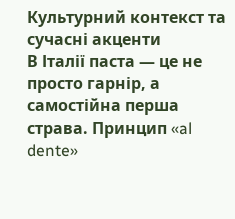Культурний контекст та сучасні акценти
В Італії паста — це не просто гарнір, а самостійна перша страва. Принцип «al dente»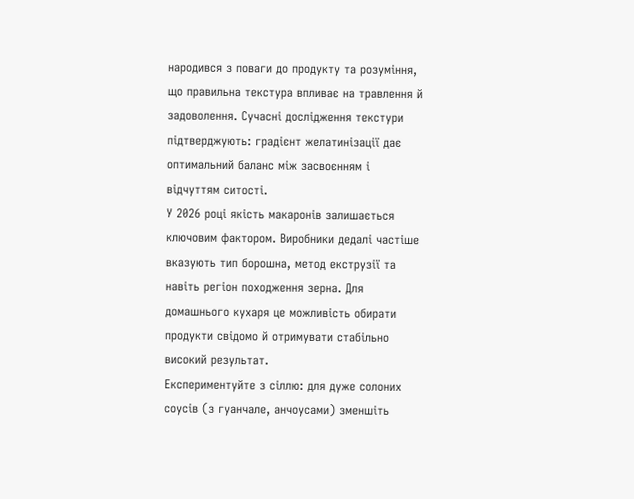народився з поваги до продукту та розуміння, що правильна текстура впливає на травлення й задоволення. Сучасні дослідження текстури підтверджують: градієнт желатинізації дає оптимальний баланс між засвоєнням і відчуттям ситості.
У 2026 році якість макаронів залишається ключовим фактором. Виробники дедалі частіше вказують тип борошна, метод екструзії та навіть регіон походження зерна. Для домашнього кухаря це можливість обирати продукти свідомо й отримувати стабільно високий результат.
Експериментуйте з сіллю: для дуже солоних соусів (з гуанчале, анчоусами) зменшіть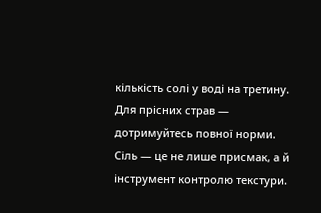кількість солі у воді на третину. Для прісних страв — дотримуйтесь повної норми. Сіль — це не лише присмак, а й інструмент контролю текстури.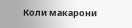Коли макарони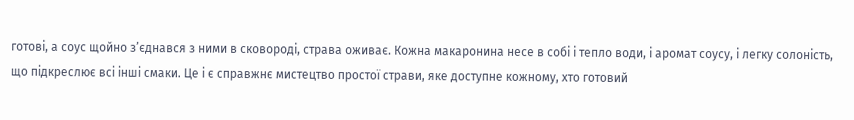готові, а соус щойно з’єднався з ними в сковороді, страва оживає. Кожна макаронина несе в собі і тепло води, і аромат соусу, і легку солоність, що підкреслює всі інші смаки. Це і є справжнє мистецтво простої страви, яке доступне кожному, хто готовий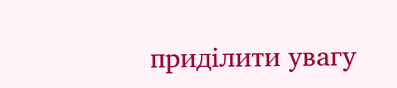приділити увагу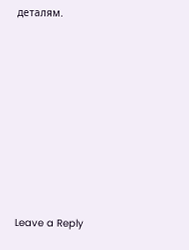деталям.














Leave a Reply